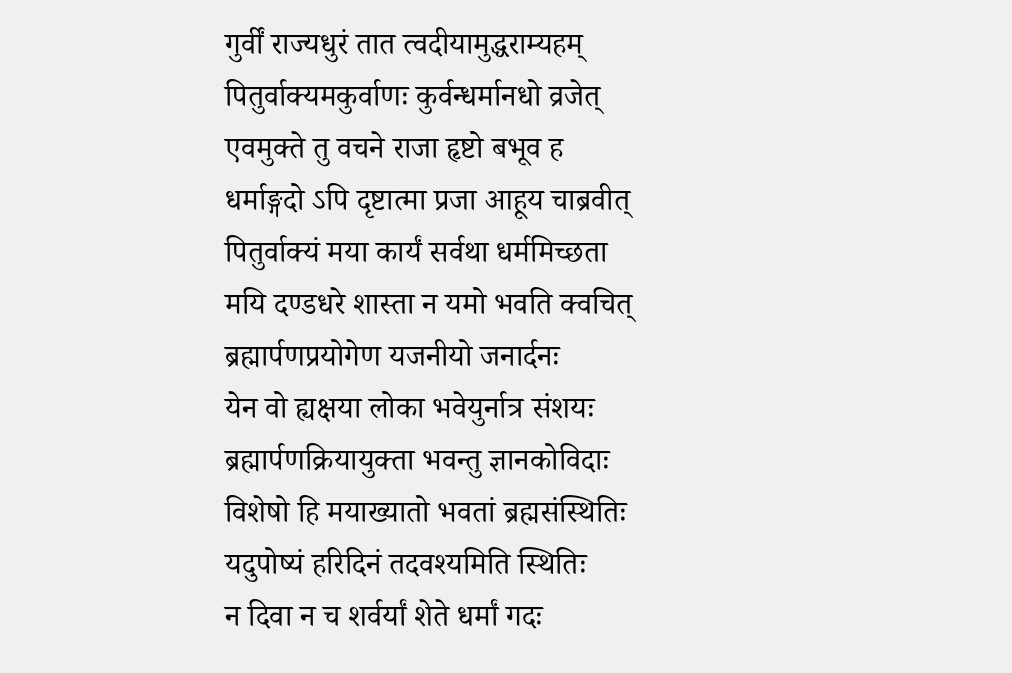गुर्वीं राज्यधुरं तात त्वदीयामुद्धराम्यहम्
पितुर्वाक्यमकुर्वाणः कुर्वन्धर्मानधो व्रजेत्
एवमुक्ते तु वचने राजा हृष्टो बभूव ह
धर्माङ्गदो ऽपि दृष्टात्मा प्रजा आहूय चाब्रवीत्
पितुर्वाक्यं मया कार्यं सर्वथा धर्ममिच्छता
मयि दण्डधरे शास्ता न यमो भवति क्वचित्
ब्रह्मार्पणप्रयोगेण यजनीयो जनार्दनः
येन वो ह्यक्षया लोका भवेयुर्नात्र संशयः
ब्रह्मार्पणक्रियायुक्ता भवन्तु ज्ञानकोविदाः
विशेषो हि मयाख्यातो भवतां ब्रह्मसंस्थितिः
यदुपोष्यं हरिदिनं तदवश्यमिति स्थितिः
न दिवा न च शर्वर्यां शेते धर्मां गदः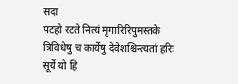सदा
पटहो रटते नित्यं मृगारिरिपुमस्तके
त्रिविधेषु च कार्येषु देवेशश्चिन्त्यतां हरिः
सूर्ये यो हि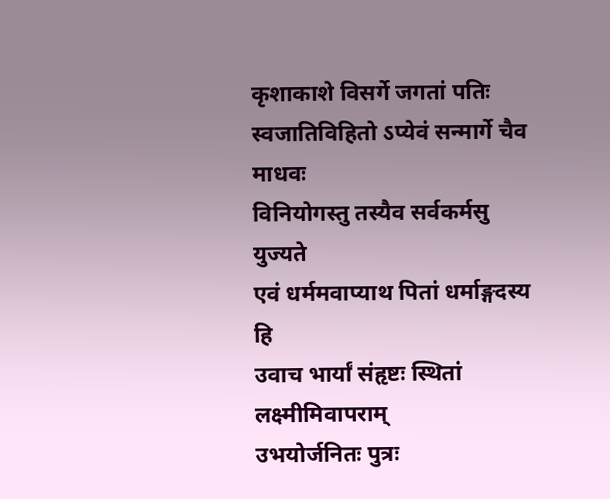कृशाकाशे विसर्गे जगतां पतिः
स्वजातिविहितो ऽप्येवं सन्मार्गे चैव माधवः
विनियोगस्तु तस्यैव सर्वकर्मसु युज्यते
एवं धर्ममवाप्याथ पितां धर्माङ्गदस्य हि
उवाच भार्यां संहृष्टः स्थितां लक्ष्मीमिवापराम्
उभयोर्जनितः पुत्रः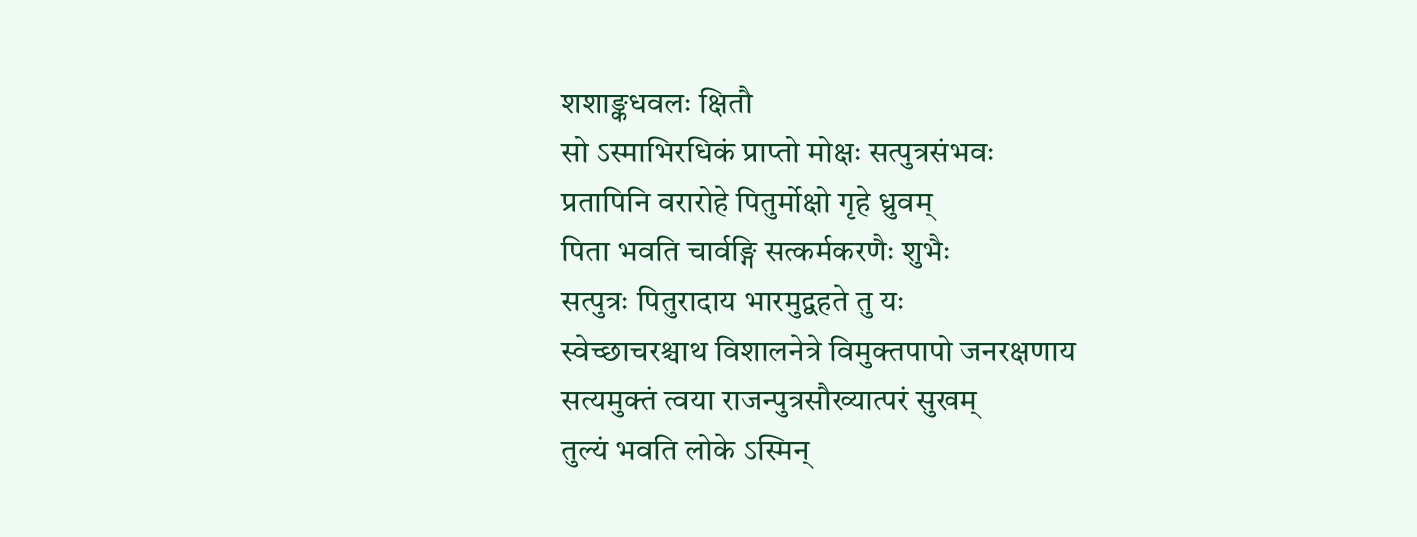शशाङ्कधवलः क्षितौ
सो ऽस्माभिरधिकं प्राप्तो मोक्षः सत्पुत्रसंभवः
प्रतापिनि वरारोहे पितुर्मोक्षो गृहे ध्रुवम्
पिता भवति चार्वङ्गि सत्कर्मकरणैः शुभैः
सत्पुत्रः पितुरादाय भारमुद्वहते तु यः
स्वेच्छाचरश्चाथ विशालनेत्रे विमुक्तपापो जनरक्षणाय
सत्यमुक्तं त्वया राजन्पुत्रसौख्यात्परं सुखम्
तुल्यं भवति लोके ऽस्मिन्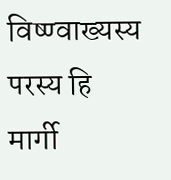विष्ण्वाख्यस्य परस्य हि
मार्गी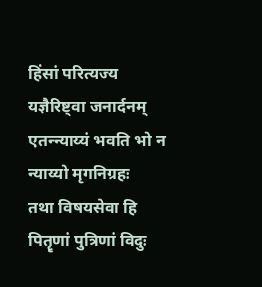हिंसां परित्यज्य यज्ञैरिष्ट्वा जनार्दनम्
एतन्न्याय्यं भवति भो न न्याय्यो मृगनिग्रहः
तथा विषयसेवा हि पितॄणां पुत्रिणां विदुः